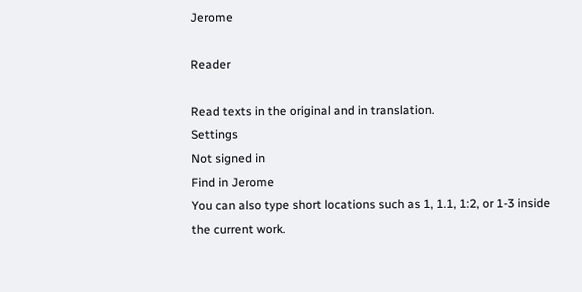Jerome

Reader

Read texts in the original and in translation.
Settings
Not signed in
Find in Jerome
You can also type short locations such as 1, 1.1, 1:2, or 1-3 inside the current work.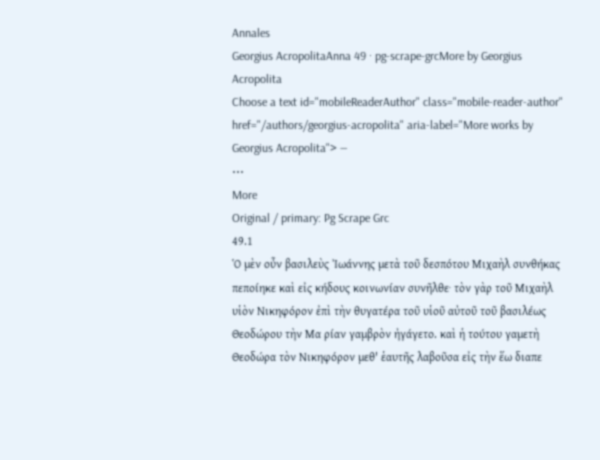Annales
Georgius AcropolitaAnna 49 · pg-scrape-grcMore by Georgius Acropolita
Choose a text id="mobileReaderAuthor" class="mobile-reader-author" href="/authors/georgius-acropolita" aria-label="More works by Georgius Acropolita"> —
⋯
More
Original / primary: Pg Scrape Grc
49.1
Ὁ μὲν οὖν βασιλεὺς Ἰωάννης μετὰ τοῦ δεσπότου Μιχαὴλ συνθήκας πεποίηκε καὶ εἰς κήδους κοινωνίαν συνῆλθε· τὸν γὰρ τοῦ Μιχαὴλ υἱὸν Νικηφόρον ἐπὶ τὴν θυγατέρα τοῦ υἱοῦ αὐτοῦ τοῦ βασιλέως Θεοδώρου τὴν Μα ρίαν γαμβρὸν ἠγάγετο. καὶ ἡ τούτου γαμετὴ Θεοδώρα τὸν Νικηφόρον μεθ' ἑαυτῆς λαβοῦσα εἰς τὴν ἕω διαπε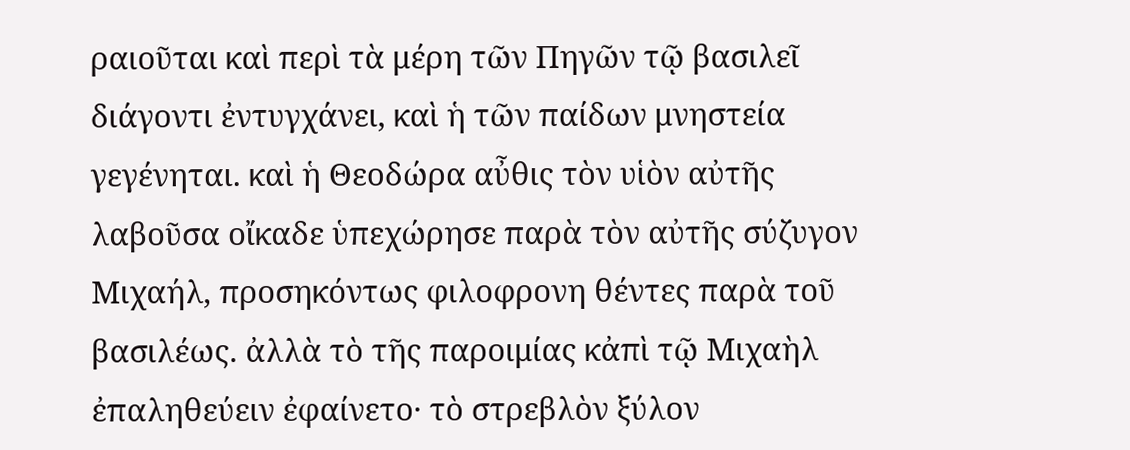ραιοῦται καὶ περὶ τὰ μέρη τῶν Πηγῶν τῷ βασιλεῖ διάγοντι ἐντυγχάνει, καὶ ἡ τῶν παίδων μνηστεία γεγένηται. καὶ ἡ Θεοδώρα αὖθις τὸν υἱὸν αὐτῆς λαβοῦσα οἴκαδε ὑπεχώρησε παρὰ τὸν αὐτῆς σύζυγον Μιχαήλ, προσηκόντως φιλοφρονη θέντες παρὰ τοῦ βασιλέως. ἀλλὰ τὸ τῆς παροιμίας κἀπὶ τῷ Μιχαὴλ ἐπαληθεύειν ἐφαίνετο· τὸ στρεβλὸν ξύλον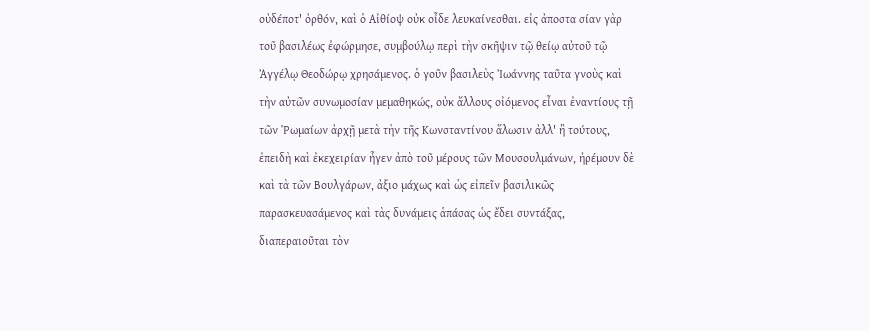οὐδέποτ' ὀρθόν, καὶ ὁ Αἰθίοψ οὐκ οἶδε λευκαίνεσθαι. εἰς ἀποστα σίαν γὰρ τοῦ βασιλέως ἐφώρμησε, συμβούλῳ περὶ τὴν σκῆψιν τῷ θείῳ αὐτοῦ τῷ Ἀγγέλῳ Θεοδώρῳ χρησάμενος. ὁ γοῦν βασιλεὺς Ἰωάννης ταῦτα γνοὺς καὶ τὴν αὐτῶν συνωμοσίαν μεμαθηκώς, οὐκ ἄλλους οἰόμενος εἶναι ἐναντίους τῇ τῶν Ῥωμαίων ἀρχῇ μετὰ τὴν τῆς Κωνσταντίνου ἅλωσιν ἀλλ' ἢ τούτους, ἐπειδὴ καὶ ἐκεχειρίαν ἦγεν ἀπὸ τοῦ μέρους τῶν Μουσουλμάνων, ἠρέμουν δὲ καὶ τὰ τῶν Βουλγάρων, ἀξιο μάχως καὶ ὡς εἰπεῖν βασιλικῶς παρασκευασάμενος καὶ τὰς δυνάμεις ἁπάσας ὡς ἔδει συντάξας, διαπεραιοῦται τὸν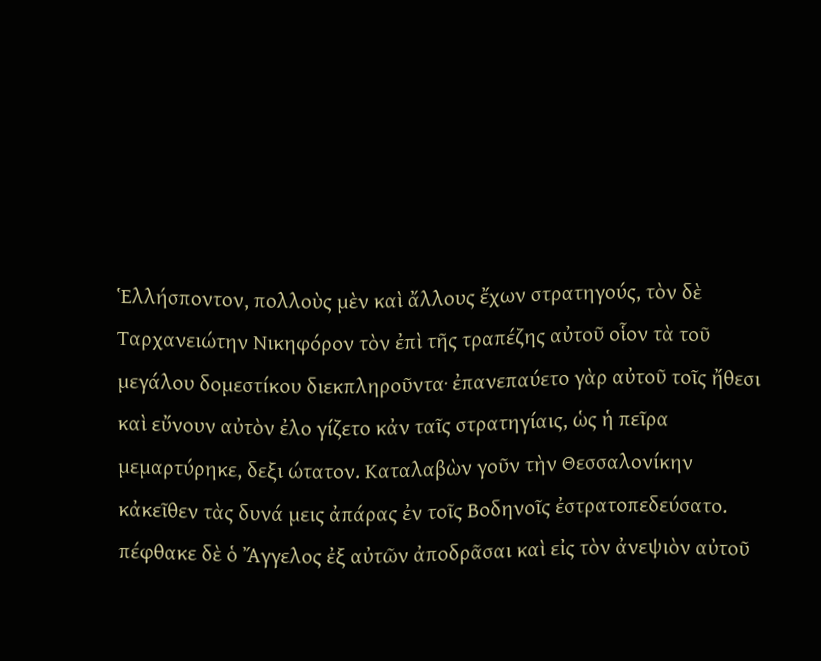Ἑλλήσποντον, πολλοὺς μὲν καὶ ἄλλους ἔχων στρατηγούς, τὸν δὲ Ταρχανειώτην Νικηφόρον τὸν ἐπὶ τῆς τραπέζης αὐτοῦ οἷον τὰ τοῦ μεγάλου δομεστίκου διεκπληροῦντα· ἐπανεπαύετο γὰρ αὐτοῦ τοῖς ἤθεσι καὶ εὔνουν αὐτὸν ἐλο γίζετο κἀν ταῖς στρατηγίαις, ὡς ἡ πεῖρα μεμαρτύρηκε, δεξι ώτατον. Καταλαβὼν γοῦν τὴν Θεσσαλονίκην κἀκεῖθεν τὰς δυνά μεις ἀπάρας ἐν τοῖς Βοδηνοῖς ἐστρατοπεδεύσατο. πέφθακε δὲ ὁ Ἄγγελος ἐξ αὐτῶν ἀποδρᾶσαι καὶ εἰς τὸν ἀνεψιὸν αὐτοῦ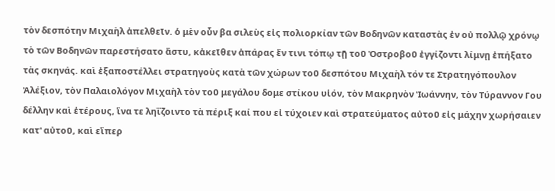τὸν δεσπότην Μιχαὴλ ἀπελθεῖν. ὁ μὲν οὖν βα σιλεὺς εἰς πολιορκίαν τῶν Βοδηνῶν καταστὰς ἐν οὐ πολλῷ χρόνῳ τὸ τῶν Βοδηνῶν παρεστήσατο ἄστυ, κἀκεῖθεν ἀπάρας ἔν τινι τόπῳ τῇ τοῦ Ὀστροβοῦ ἐγγίζοντι λίμνῃ ἐπήξατο τὰς σκηνάς. καὶ ἐξαποστέλλει στρατηγοὺς κατὰ τῶν χώρων τοῦ δεσπότου Μιχαὴλ τόν τε Στρατηγόπουλον Ἀλέξιον, τὸν Παλαιολόγον Μιχαὴλ τὸν τοῦ μεγάλου δομε στίκου υἱόν, τὸν Μακρηνὸν Ἰωάννην, τὸν Τύραννον Γου δέλλην καὶ ἑτέρους, ἵνα τε ληΐζοιντο τὰ πέριξ καί που εἰ τύχοιεν καὶ στρατεύματος αὐτοῦ εἰς μάχην χωρήσαιεν κατ' αὐτοῦ, καὶ εἴπερ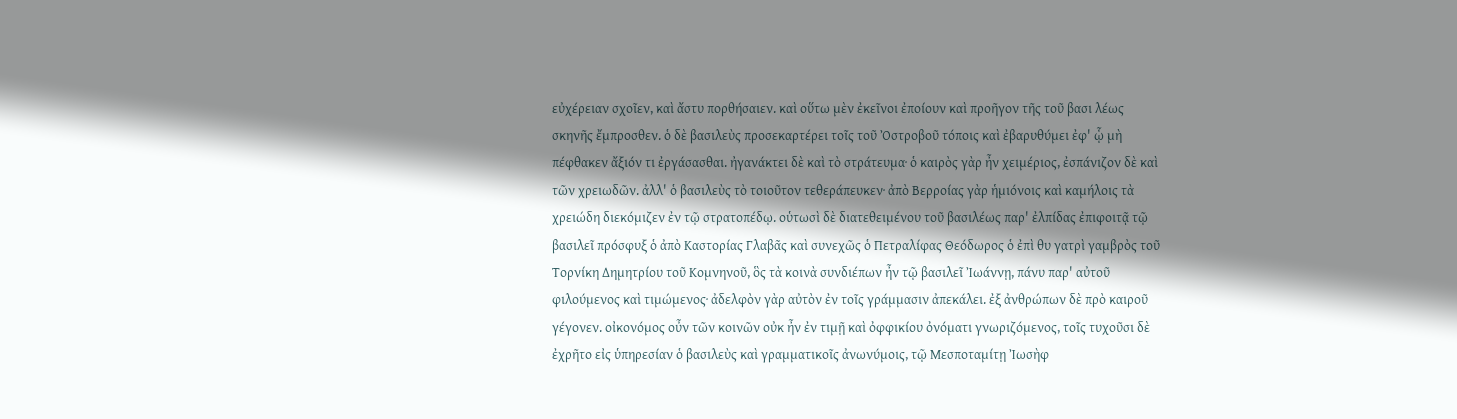εὐχέρειαν σχοῖεν, καὶ ἄστυ πορθήσαιεν. καὶ οὕτω μὲν ἐκεῖνοι ἐποίουν καὶ προῆγον τῆς τοῦ βασι λέως σκηνῆς ἔμπροσθεν. ὁ δὲ βασιλεὺς προσεκαρτέρει τοῖς τοῦ Ὀστροβοῦ τόποις καὶ ἐβαρυθύμει ἐφ' ᾧ μὴ πέφθακεν ἄξιόν τι ἐργάσασθαι. ἠγανάκτει δὲ καὶ τὸ στράτευμα· ὁ καιρὸς γὰρ ἦν χειμέριος, ἐσπάνιζον δὲ καὶ τῶν χρειωδῶν. ἀλλ' ὁ βασιλεὺς τὸ τοιοῦτον τεθεράπευκεν· ἀπὸ Βερροίας γὰρ ἡμιόνοις καὶ καμήλοις τὰ χρειώδη διεκόμιζεν ἐν τῷ στρατοπέδῳ. οὑτωσὶ δὲ διατεθειμένου τοῦ βασιλέως παρ' ἐλπίδας ἐπιφοιτᾷ τῷ βασιλεῖ πρόσφυξ ὁ ἀπὸ Καστορίας Γλαβᾶς καὶ συνεχῶς ὁ Πετραλίφας Θεόδωρος ὁ ἐπὶ θυ γατρὶ γαμβρὸς τοῦ Τορνίκη Δημητρίου τοῦ Κομνηνοῦ, ὃς τὰ κοινὰ συνδιέπων ἦν τῷ βασιλεῖ Ἰωάννῃ, πάνυ παρ' αὐτοῦ φιλούμενος καὶ τιμώμενος· ἀδελφὸν γὰρ αὐτὸν ἐν τοῖς γράμμασιν ἀπεκάλει. ἐξ ἀνθρώπων δὲ πρὸ καιροῦ γέγονεν. οἰκονόμος οὖν τῶν κοινῶν οὐκ ἦν ἐν τιμῇ καὶ ὀφφικίου ὀνόματι γνωριζόμενος, τοῖς τυχοῦσι δὲ ἐχρῆτο εἰς ὑπηρεσίαν ὁ βασιλεὺς καὶ γραμματικοῖς ἀνωνύμοις, τῷ Μεσποταμίτῃ Ἰωσὴφ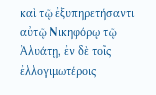καὶ τῷ ἐξυπηρετήσαντι αὐτῷ Νικηφόρῳ τῷ Ἀλυάτῃ, ἐν δὲ τοῖς ἐλλογιμωτέροις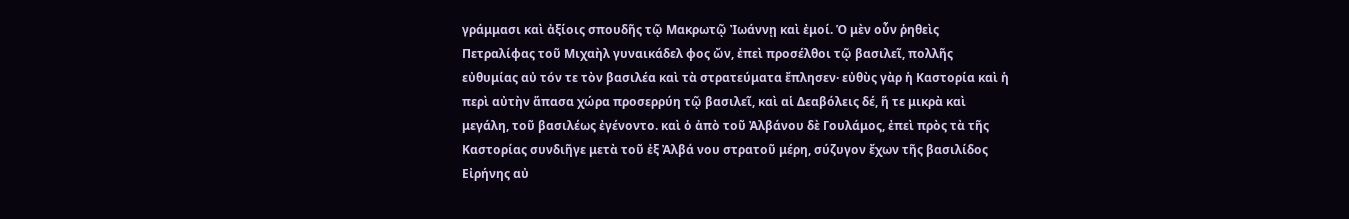γράμμασι καὶ ἀξίοις σπουδῆς τῷ Μακρωτῷ Ἰωάννῃ καὶ ἐμοί. Ὁ μὲν οὖν ῥηθεὶς Πετραλίφας τοῦ Μιχαὴλ γυναικάδελ φος ὤν, ἐπεὶ προσέλθοι τῷ βασιλεῖ, πολλῆς εὐθυμίας αὐ τόν τε τὸν βασιλέα καὶ τὰ στρατεύματα ἔπλησεν· εὐθὺς γὰρ ἡ Καστορία καὶ ἡ περὶ αὐτὴν ἅπασα χώρα προσερρύη τῷ βασιλεῖ, καὶ αἱ Δεαβόλεις δέ, ἥ τε μικρὰ καὶ μεγάλη, τοῦ βασιλέως ἐγένοντο. καὶ ὁ ἀπὸ τοῦ Ἀλβάνου δὲ Γουλάμος, ἐπεὶ πρὸς τὰ τῆς Καστορίας συνδιῆγε μετὰ τοῦ ἐξ Ἀλβά νου στρατοῦ μέρη, σύζυγον ἔχων τῆς βασιλίδος Εἰρήνης αὐ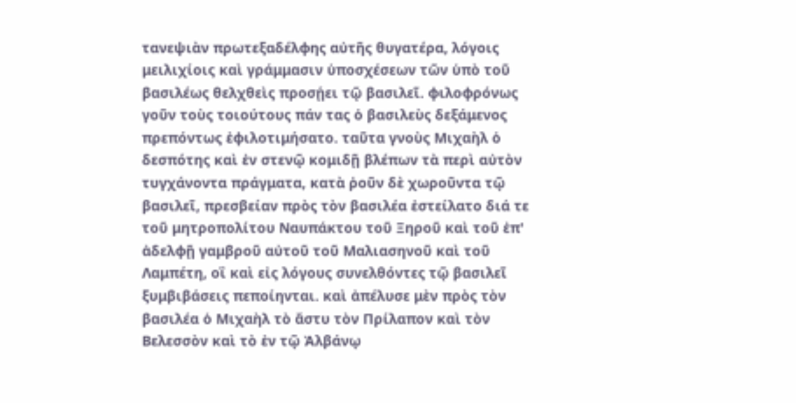τανεψιὰν πρωτεξαδέλφης αὐτῆς θυγατέρα, λόγοις μειλιχίοις καὶ γράμμασιν ὑποσχέσεων τῶν ὑπὸ τοῦ βασιλέως θελχθεὶς προσῄει τῷ βασιλεῖ. φιλοφρόνως γοῦν τοὺς τοιούτους πάν τας ὁ βασιλεὺς δεξάμενος πρεπόντως ἐφιλοτιμήσατο. ταῦτα γνοὺς Μιχαὴλ ὁ δεσπότης καὶ ἐν στενῷ κομιδῇ βλέπων τὰ περὶ αὐτὸν τυγχάνοντα πράγματα, κατὰ ῥοῦν δὲ χωροῦντα τῷ βασιλεῖ, πρεσβείαν πρὸς τὸν βασιλέα ἐστείλατο διά τε τοῦ μητροπολίτου Ναυπάκτου τοῦ Ξηροῦ καὶ τοῦ ἐπ' ἀδελφῇ γαμβροῦ αὐτοῦ τοῦ Μαλιασηνοῦ καὶ τοῦ Λαμπέτη, οἳ καὶ εἰς λόγους συνελθόντες τῷ βασιλεῖ ξυμβιβάσεις πεποίηνται. καὶ ἀπέλυσε μὲν πρὸς τὸν βασιλέα ὁ Μιχαὴλ τὸ ἄστυ τὸν Πρίλαπον καὶ τὸν Βελεσσὸν καὶ τὸ ἐν τῷ Ἀλβάνῳ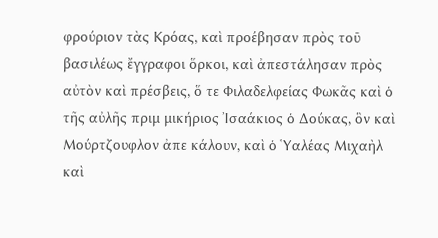φρούριον τὰς Κρόας, καὶ προέβησαν πρὸς τοῦ βασιλέως ἔγγραφοι ὅρκοι, καὶ ἀπεστάλησαν πρὸς αὐτὸν καὶ πρέσβεις, ὅ τε Φιλαδελφείας Φωκᾶς καὶ ὁ τῆς αὐλῆς πριμ μικήριος Ἰσαάκιος ὁ Δούκας, ὃν καὶ Μούρτζουφλον ἀπε κάλουν, καὶ ὁ Ὑαλέας Μιχαὴλ καὶ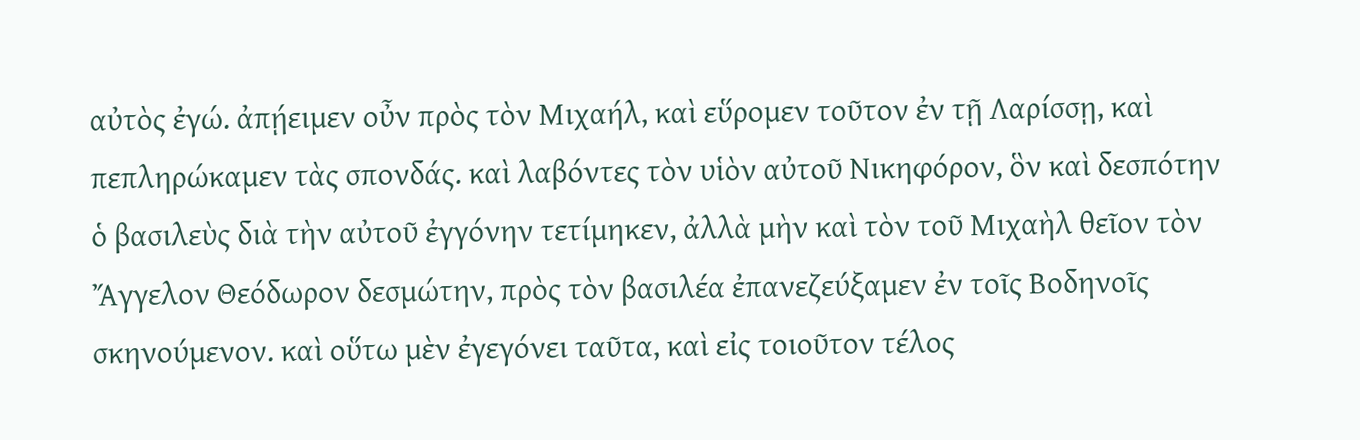αὐτὸς ἐγώ. ἀπῄειμεν οὖν πρὸς τὸν Μιχαήλ, καὶ εὕρομεν τοῦτον ἐν τῇ Λαρίσσῃ, καὶ πεπληρώκαμεν τὰς σπονδάς. καὶ λαβόντες τὸν υἱὸν αὐτοῦ Νικηφόρον, ὃν καὶ δεσπότην ὁ βασιλεὺς διὰ τὴν αὐτοῦ ἐγγόνην τετίμηκεν, ἀλλὰ μὴν καὶ τὸν τοῦ Μιχαὴλ θεῖον τὸν Ἄγγελον Θεόδωρον δεσμώτην, πρὸς τὸν βασιλέα ἐπανεζεύξαμεν ἐν τοῖς Βοδηνοῖς σκηνούμενον. καὶ οὕτω μὲν ἐγεγόνει ταῦτα, καὶ εἰς τοιοῦτον τέλος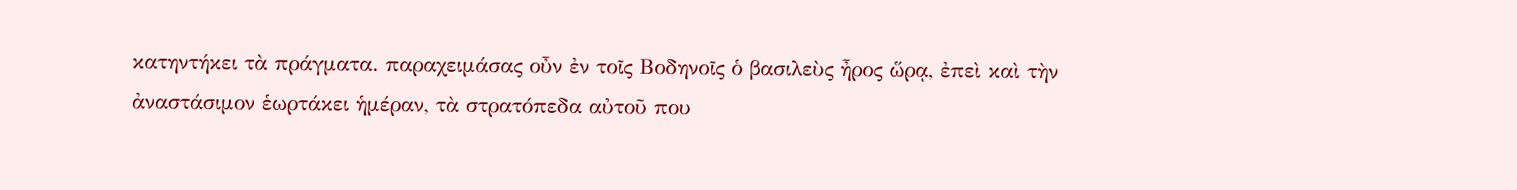κατηντήκει τὰ πράγματα. παραχειμάσας οὖν ἐν τοῖς Βοδηνοῖς ὁ βασιλεὺς ἦρος ὥρᾳ, ἐπεὶ καὶ τὴν ἀναστάσιμον ἑωρτάκει ἡμέραν, τὰ στρατόπεδα αὐτοῦ που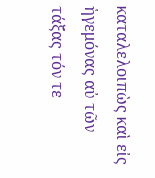καταλελοιπὼς καὶ εἰς ἡγεμόνας αὐ τῶν τάξας τόν τε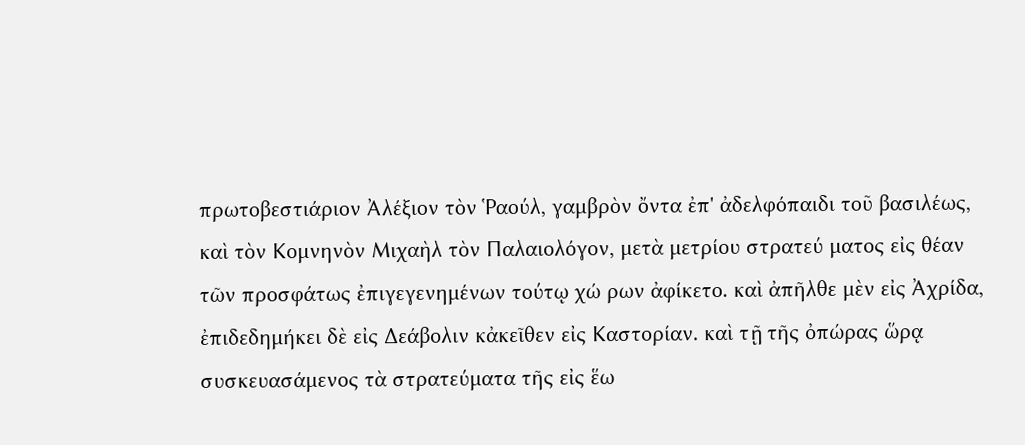πρωτοβεστιάριον Ἀλέξιον τὸν Ῥαούλ, γαμβρὸν ὄντα ἐπ' ἀδελφόπαιδι τοῦ βασιλέως, καὶ τὸν Κομνηνὸν Μιχαὴλ τὸν Παλαιολόγον, μετὰ μετρίου στρατεύ ματος εἰς θέαν τῶν προσφάτως ἐπιγεγενημένων τούτῳ χώ ρων ἀφίκετο. καὶ ἀπῆλθε μὲν εἰς Ἀχρίδα, ἐπιδεδημήκει δὲ εἰς Δεάβολιν κἀκεῖθεν εἰς Καστορίαν. καὶ τῇ τῆς ὀπώρας ὥρᾳ συσκευασάμενος τὰ στρατεύματα τῆς εἰς ἕω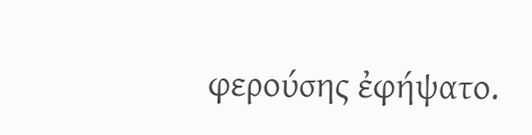φερούσης ἐφήψατο.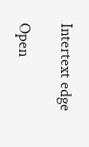Intertext edge

Open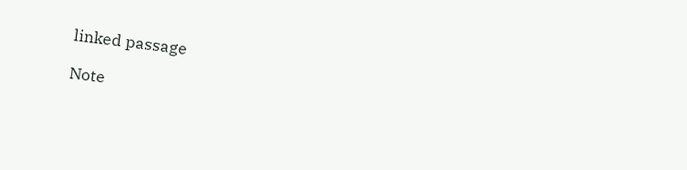linked passage

Note